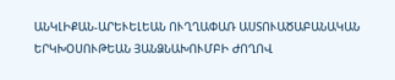ԱՆԿԼԻՔԱՆ-ԱՐԵՒԵԼԵԱՆ ՈՒՂՂԱՓԱՌ ԱՍՏՈՒԱԾԱԲԱՆԱԿԱՆ ԵՐԿԽՕՍՈՒԹԵԱՆ ՅԱՆՁՆԱԽՈՒՄԲԻ ԺՈՂՈՎ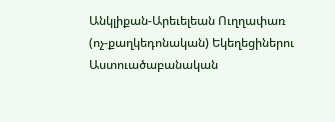Անկլիքան-Արեւելեան Ուղղափառ (ոչ-քաղկեդոնական) Եկեղեցիներու Աստուածաբանական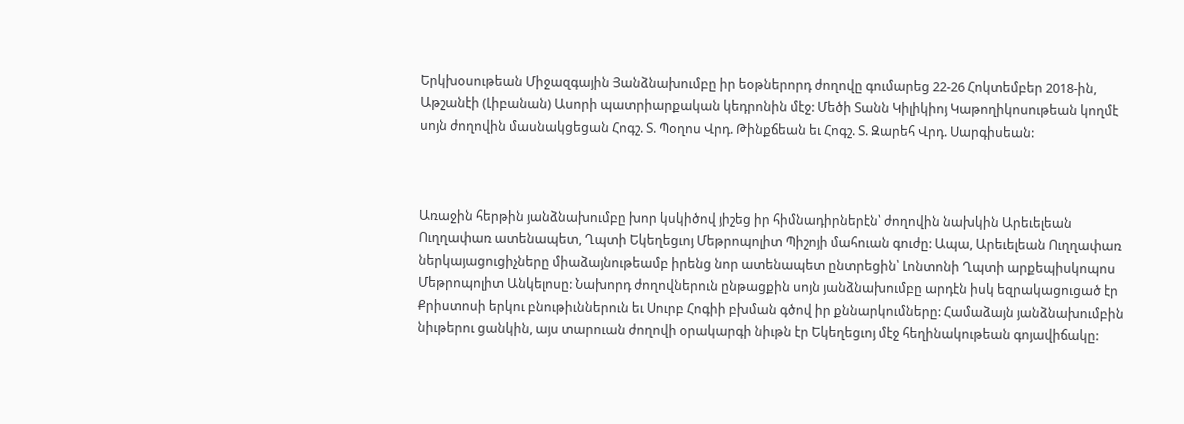Երկխօսութեան Միջազգային Յանձնախումբը իր եօթներորդ ժողովը գումարեց 22-26 Հոկտեմբեր 2018-ին, Աթշանէի (Լիբանան) Ասորի պատրիարքական կեդրոնին մէջ: Մեծի Տանն Կիլիկիոյ Կաթողիկոսութեան կողմէ սոյն ժողովին մասնակցեցան Հոգշ. Տ. Պօղոս Վրդ. Թինքճեան եւ Հոգշ. Տ. Զարեհ Վրդ. Սարգիսեան:



Առաջին հերթին յանձնախումբը խոր կսկիծով յիշեց իր հիմնադիրներէն՝ ժողովին նախկին Արեւելեան Ուղղափառ ատենապետ, Ղպտի Եկեղեցւոյ Մեթրոպոլիտ Պիշոյի մահուան գուժը: Ապա, Արեւելեան Ուղղափառ ներկայացուցիչները միաձայնութեամբ իրենց նոր ատենապետ ընտրեցին՝ Լոնտոնի Ղպտի արքեպիսկոպոս Մեթրոպոլիտ Անկելոսը: Նախորդ ժողովներուն ընթացքին սոյն յանձնախումբը արդէն իսկ եզրակացուցած էր Քրիստոսի երկու բնութիւններուն եւ Սուրբ Հոգիի բխման գծով իր քննարկումները: Համաձայն յանձնախումբին նիւթերու ցանկին, այս տարուան ժողովի օրակարգի նիւթն էր Եկեղեցւոյ մէջ հեղինակութեան գոյավիճակը: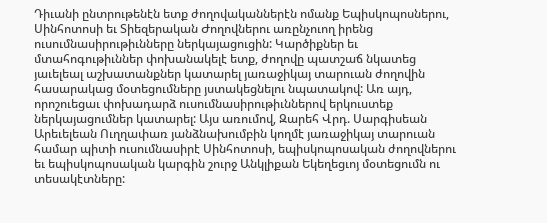Դիւանի ընտրութենէն ետք ժողովականներէն ոմանք Եպիսկոպոսներու, Սինհոտոսի եւ Տիեզերական Ժողովներու առընչուող իրենց ուսումնասիրութիւնները ներկայացուցին: Կարծիքներ եւ մտահոգութիւններ փոխանակելէ ետք, ժողովը պատշաճ նկատեց յաւելեալ աշխատանքներ կատարել յառաջիկայ տարուան ժողովին հասարակաց մօտեցումները յստակեցնելու նպատակով: Առ այդ, որոշուեցաւ փոխադարձ ուսումնասիրութիւններով երկուստեք ներկայացումներ կատարել: Այս առումով, Զարեհ Վրդ. Սարգիսեան Արեւելեան Ուղղափառ յանձնախումբին կողմէ յառաջիկայ տարուան համար պիտի ուսումնասիրէ Սինհոտոսի, եպիսկոպոսական ժողովներու եւ եպիսկոպոսական կարգին շուրջ Անկլիքան Եկեղեցւոյ մօտեցումն ու տեսակէտները: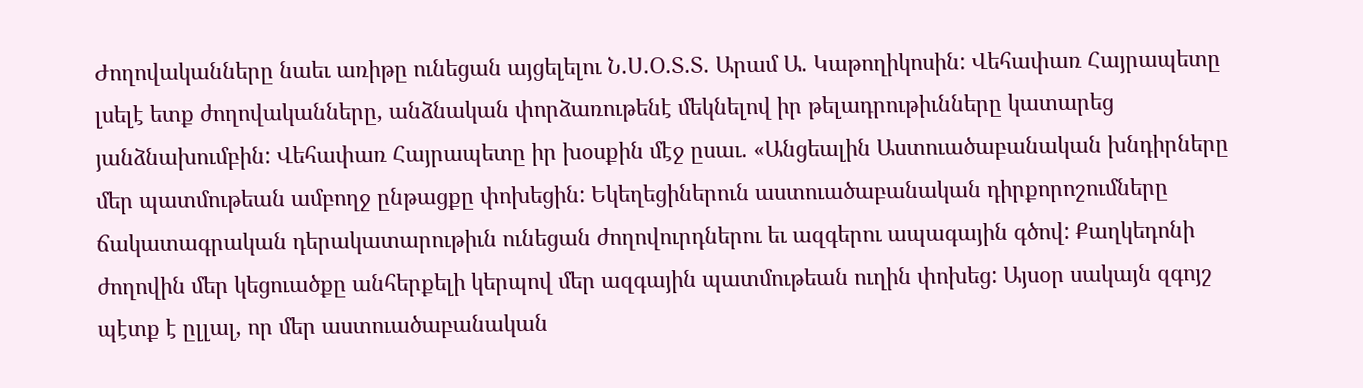Ժողովականները նաեւ առիթը ունեցան այցելելու Ն.Ս.Օ.Տ.Տ. Արամ Ա. Կաթողիկոսին: Վեհափառ Հայրապետը լսելէ ետք ժողովականները, անձնական փորձառութենէ մեկնելով իր թելադրութիւնները կատարեց յանձնախումբին: Վեհափառ Հայրապետը իր խօսքին մէջ ըսաւ. «Անցեալին Աստուածաբանական խնդիրները մեր պատմութեան ամբողջ ընթացքը փոխեցին: Եկեղեցիներուն աստուածաբանական դիրքորոշումները ճակատագրական դերակատարութիւն ունեցան ժողովուրդներու եւ ազգերու ապագային գծով: Քաղկեդոնի ժողովին մեր կեցուածքը անհերքելի կերպով մեր ազգային պատմութեան ուղին փոխեց: Այսօր սակայն զգոյշ պէտք է ըլլալ, որ մեր աստուածաբանական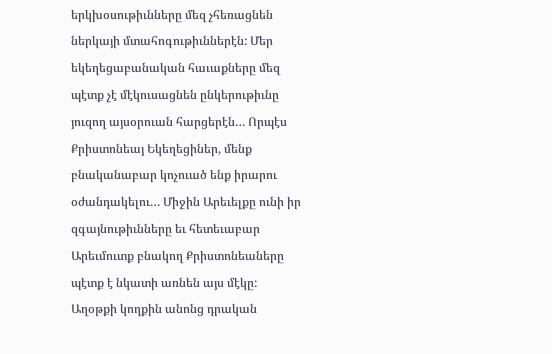երկխօսութիւնները մեզ չհեռացնեն ներկայի մտահոգութիւններէն: Մեր եկեղեցաբանական հաւաքները մեզ պէտք չէ մէկուսացնեն ընկերութիւնը յուզող այսօրուան հարցերէն… Որպէս Քրիստոնեայ Եկեղեցիներ, մենք բնականաբար կոչուած ենք իրարու օժանդակելու… Միջին Արեւելքը ունի իր զգայնութիւնները եւ հետեւաբար Արեւմուտք բնակող Քրիստոնեաները պէտք է նկատի առնեն այս մէկը: Աղօթքի կողքին անոնց դրական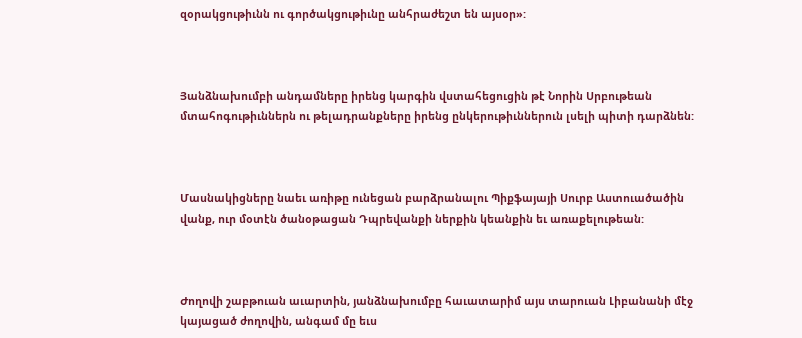զօրակցութիւնն ու գործակցութիւնը անհրաժեշտ են այսօր»:



Յանձնախումբի անդամները իրենց կարգին վստահեցուցին թէ Նորին Սրբութեան մտահոգութիւններն ու թելադրանքները իրենց ընկերութիւններուն լսելի պիտի դարձնեն:



Մասնակիցները նաեւ առիթը ունեցան բարձրանալու Պիքֆայայի Սուրբ Աստուածածին վանք, ուր մօտէն ծանօթացան Դպրեվանքի ներքին կեանքին եւ առաքելութեան:



Ժողովի շաբթուան աւարտին, յանձնախումբը հաւատարիմ այս տարուան Լիբանանի մէջ կայացած ժողովին, անգամ մը եւս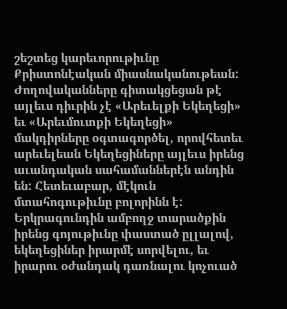շեշտեց կարեւորութիւնը Քրիստոնէական միասնականութեան: Ժողովականները գիտակցեցան թէ այլեւս դիւրին չէ «Արեւելքի Եկեղեցի» եւ «Արեւմուտքի Եկեղեցի» մակդիրները օգտագործել, որովհետեւ արեւելեան Եկեղեցիները այլեւս իրենց աւանդական սահամաններէն անդին են: Հետեւաբար, մէկուն մտահոգութիւնը բոլորինն է: Երկրագունդին ամբողջ տարածքին իրենց գոյութիւնը փաստած ըլլալով, եկեղեցիներ իրարմէ սորվելու, եւ իրարու օժանդակ դառնալու կոչուած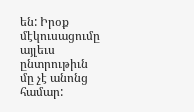են: Իրօք մէկուսացումը այլեւս ընտրութիւն մը չէ անոնց համար: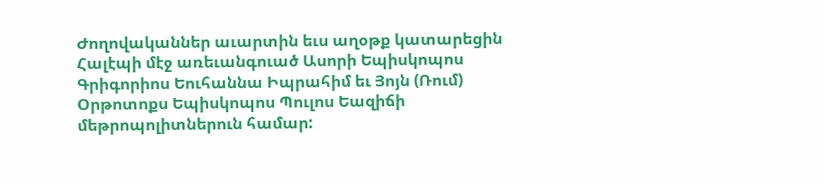Ժողովականներ աւարտին եւս աղօթք կատարեցին Հալէպի մէջ առեւանգուած Ասորի Եպիսկոպոս Գրիգորիոս Եուհաննա Իպրահիմ եւ Յոյն (Ռում) Օրթոտոքս Եպիսկոպոս Պուլոս Եազիճի մեթրոպոլիտներուն համար: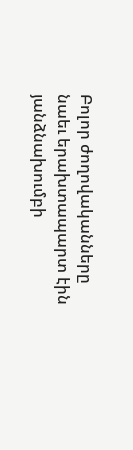Բոլոր ժողովականները նաեւ երախտապարտ էին յանձնախումբի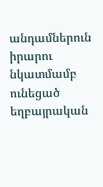անդամներուն իրարու նկատմամբ ունեցած եղբայրական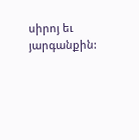սիրոյ եւ յարգանքին: